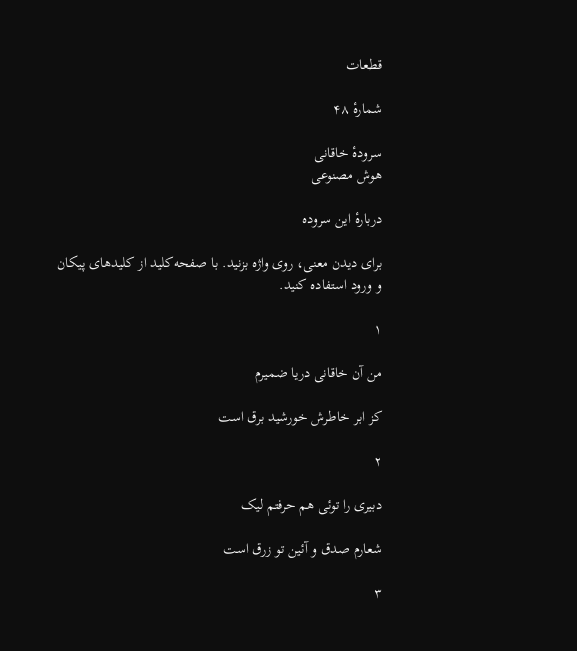قطعات

شمارهٔ ۴۸

سرودهٔ خاقانی
هوش مصنوعی

دربارهٔ این سروده

برای دیدن معنی، روی واژه بزنید. با صفحه‌کلید از کلیدهای پیکان و ورود استفاده کنید.

۱

من آن خاقانی دریا ضمیرم

کز ابر خاطرش خورشید برق است

۲

دبیری را توئی هم حرفتم لیک

شعارم صدق و آئین تو زرق است

۳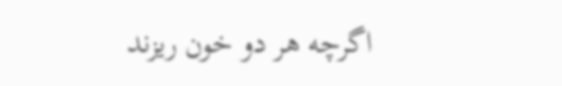اگرچه هر دو خون ریزند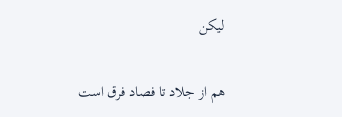لیکن

هم از جلاد تا فصاد فرق است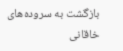بازگشت به سروده‌های خاقانی